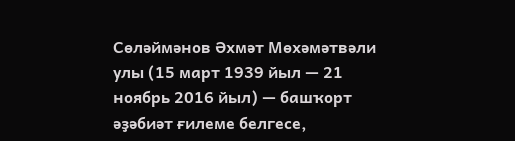Сөләймәнов Әхмәт Мөхәмәтвәли улы (15 март 1939 йыл — 21 ноябрь 2016 йыл) — башҡорт әҙәбиәт ғилеме белгесе,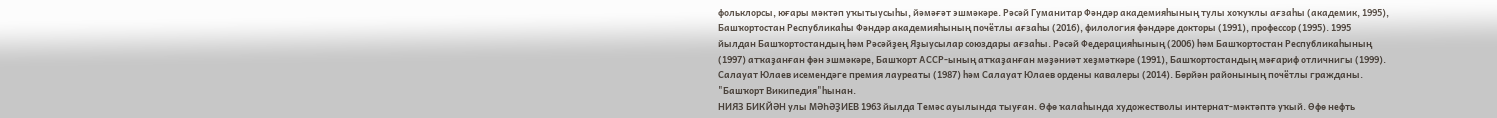фольклорсы, юғары мәктәп уҡытыусыһы, йәмәғәт эшмәкәре. Рәсәй Гуманитар Фәндәр академияһының тулы хоҡуҡлы ағзаһы (академик, 1995), Башҡортостан Республикаһы Фәндәр академияһының почётлы ағзаһы (2016), филология фәндәре докторы (1991), профессор (1995). 1995 йылдан Башҡортостандың һәм Рәсәйҙең Яҙыусылар союздары ағзаһы. Рәсәй Федерацияһының (2006) һәм Башҡортостан Республикаһының (1997) атҡаҙанған фән эшмәкәре, Башҡорт АССР‑ының атҡаҙанған мәҙәниәт хеҙмәткәре (1991), Башҡортостандың мәғариф отличнигы (1999). Салауат Юлаев исемендәге премия лауреаты (1987) һәм Салауат Юлаев ордены кавалеры (2014). Бөрйән районының почётлы гражданы.
"Башҡорт Википедия"һынан.
НИЯЗ БИКЙӘН улы МӘҺӘҘИЕВ 1963 йылда Темәс ауылында тыуған. Өфө ҡалаһында художестволы интернат-мәктәптә уҡый. Өфө нефть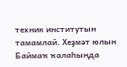техник институтын тамамлай. Хеҙмәт юлын Баймаҡ ҡалаһында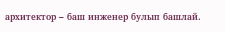архитектор – баш инженер булып башлай.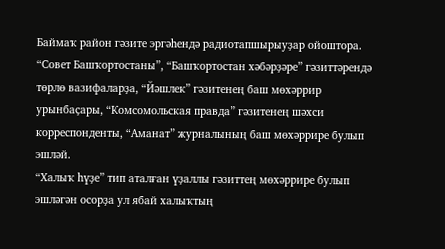Баймаҡ район гәзите эргәһендә радиотапшырыуҙар ойоштора. “Совет Башҡортостаны”, “Башҡортостан хәбәрҙәре” гәзиттәрендә төрлө вазифаларҙа, “Йәшлек” гәзитенең баш мөхәррир урынбаҫары, “Комсомольская правда” гәзитенең шәхси корреспонденты, “Аманат” журналының баш мөхәррире булып эшләй.
“Халыҡ һүҙе” тип аталған үҙаллы гәзиттең мөхәррире булып эшләгән осорҙа ул ябай халыҡтың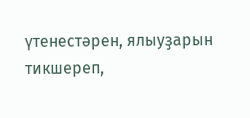үтенестәрен, ялыуҙарын тикшереп,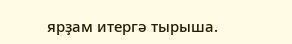ярҙам итергә тырыша.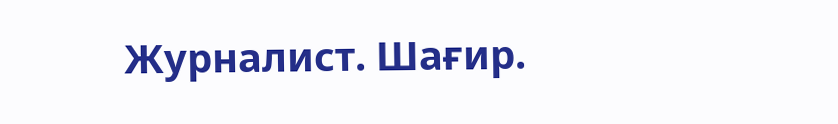Журналист. Шағир.